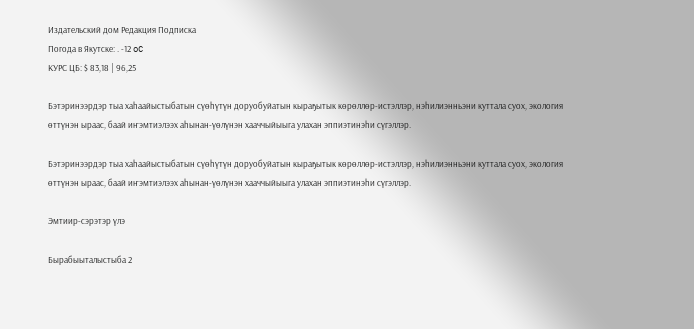Издательский дом Редакция Подписка
Погода в Якутске: . -12 oC
КУРС ЦБ: $ 83,18 | 96,25

Бэтэринээрдэр тыа хаһаайыстыбатын сүөһүтүн доруобуйатын кыраҕытык көрөллөр-истэллэр, нэһилиэнньэни куттала суох, экология өттүнэн ыраас, баай иҥэмтиэлээх аһынан-үөлүнэн хааччыйыыга улахан эппиэтинэһи сүгэллэр.

Бэтэринээрдэр тыа хаһаайыстыбатын сүөһүтүн доруобуйатын кыраҕытык көрөллөр-истэллэр, нэһилиэнньэни куттала суох, экология өттүнэн ыраас, баай иҥэмтиэлээх аһынан-үөлүнэн хааччыйыыга улахан эппиэтинэһи сүгэллэр.

Эмтиир-сэрэтэр үлэ

Бырабыыталыстыба 2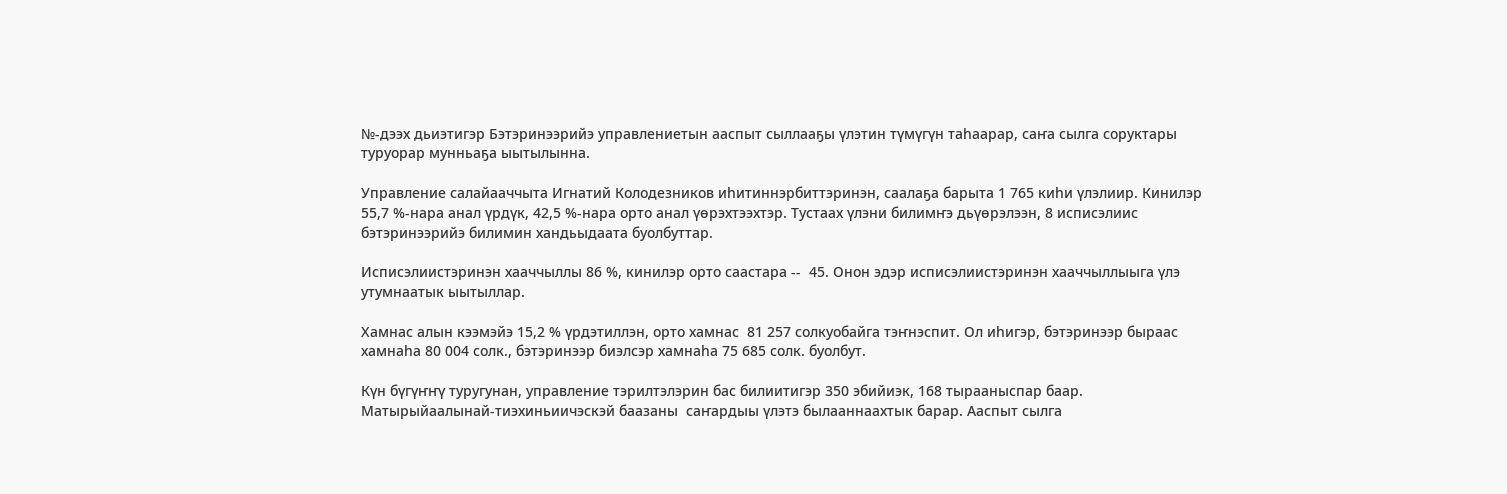№-дээх дьиэтигэр Бэтэринээрийэ управлениетын ааспыт сыллааҕы үлэтин түмүгүн таһаарар, саҥа сылга соруктары туруорар мунньаҕа ыытылынна.

Управление салайааччыта Игнатий Колодезников иһитиннэрбиттэринэн, саалаҕа барыта 1 765 киһи үлэлиир. Кинилэр 55,7 %-нара анал үрдүк, 42,5 %-нара орто анал үөрэхтээхтэр. Тустаах үлэни билимҥэ дьүөрэлээн, 8 исписэлиис бэтэринээрийэ билимин хандьыдаата буолбуттар.

Исписэлиистэринэн хааччыллы 86 %, кинилэр орто саастара --  45. Онон эдэр исписэлиистэринэн хааччыллыыга үлэ утумнаатык ыытыллар.

Хамнас алын кээмэйэ 15,2 % үрдэтиллэн, орто хамнас  81 257 солкуобайга тэҥнэспит. Ол иһигэр, бэтэринээр быраас хамнаһа 80 004 солк., бэтэринээр биэлсэр хамнаһа 75 685 солк. буолбут.

Күн бүгүҥҥү туругунан, управление тэрилтэлэрин бас билиитигэр 350 эбийиэк, 168 тырааныспар баар. Матырыйаалынай-тиэхиньиичэскэй баазаны  саҥардыы үлэтэ былааннаахтык барар. Ааспыт сылга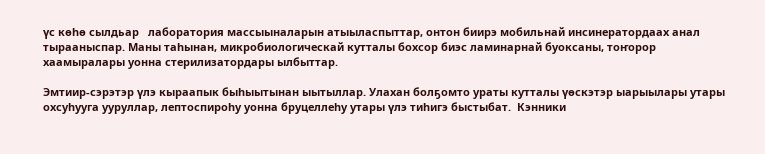үс көһө сылдьар   лаборатория массыыналарын атыыласпыттар, онтон биирэ мобильнай инсинератордаах анал тырааныспар. Маны таһынан, микробиологическай кутталы бохсор биэс ламинарнай буоксаны, тоҥорор хаамыралары уонна стерилизатордары ылбыттар.

Эмтиир-сэрэтэр үлэ кыраапык быһыытынан ыытыллар. Улахан болҕомто ураты кутталы үөскэтэр ыарыылары утары охсуһууга ууруллар, лептоспироһу уонна бруцеллеһу утары үлэ тиһигэ быстыбат.  Кэнники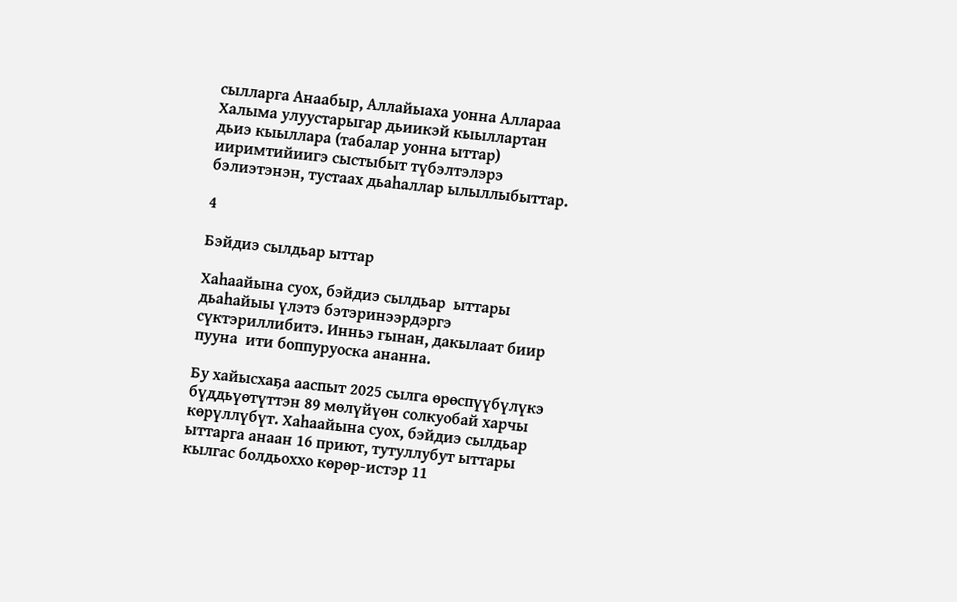сылларга Анаабыр, Аллайыаха уонна Аллараа Халыма улуустарыгар дьиикэй кыыллартан дьиэ кыыллара (табалар уонна ыттар) ииримтийиигэ сыстыбыт түбэлтэлэрэ бэлиэтэнэн, тустаах дьаһаллар ылыллыбыттар.

4

Бэйдиэ сылдьар ыттар

Хаһаайына суох, бэйдиэ сылдьар  ыттары дьаһайыы үлэтэ бэтэринээрдэргэ сүктэриллибитэ. Инньэ гынан, дакылаат биир пууна  ити боппуруоска ананна.

Бу хайысхаҕа ааспыт 2025 сылга өрөспүүбүлүкэ бүддьүөтүттэн 89 мөлүйүөн солкуобай харчы көрүллүбүт. Хаһаайына суох, бэйдиэ сылдьар  ыттарга анаан 16 приют, тутуллубут ыттары кылгас болдьоххо көрөр-истэр 11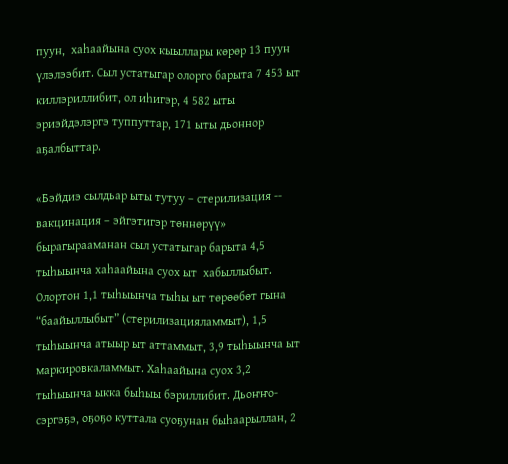пуун,  хаһаайына суох кыыллары көрөр 13 пуун үлэлээбит. Сыл устатыгар олорго барыта 7 453 ыт киллэриллибит, ол иһигэр, 4 582 ыты эриэйдэлэргэ туппуттар, 171 ыты дьоннор аҕалбыттар.

«Бэйдиэ сылдьар ыты тутуу – стерилизация -- вакцинация – эйгэтигэр төннөрүү»  бырагырааманан сыл устатыгар барыта 4,5 тыһыынча хаһаайына суох ыт  хабыллыбыт. Олортон 1,1 тыһыынча тыһы ыт төрөөбөт гына “баайыллыбыт” (стерилизацияламмыт), 1,5  тыһыынча атыыр ыт аттаммыт, 3,9 тыһыынча ыт маркировкаламмыт. Хаһаайына суох 3,2 тыһыынча ыкка быһыы бэриллибит. Дьоҥҥо-сэргэҕэ, оҕоҕо куттала суоҕунан быһаарыллан, 2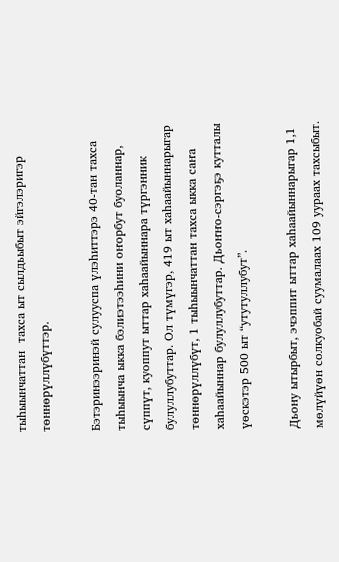тыһыынчаттан  тахса ыт сылдьыбыт эйгэлэригэр төннөрүллүбүттэр.

Бэтэринээринэй сулууспа үлэһиттэрэ 40-тан тахса тыһыынча ыкка бэлиэтээһини оҥорбут буоланнар, сүппүт, куоппут ыттар хаһаайыннара түргэнник булуллубуттар. Ол түмүгэр, 419 ыт хаһаайыннарыгар төннөрүллүбүт, 1 тыһыынчаттан тахса ыкка саҥа хаһаайыннар булуллубуттар. Дьоҥҥо-сэргэҕэ кутталы үөскэтэр 500 ыт “утутуллубут”.

Дьону ытырбыт, эчэппит ыттар хаһаайыннарыгар 1,1 мөлүйүөн солкуобай суумалаах 109 уураах тахсыбыт.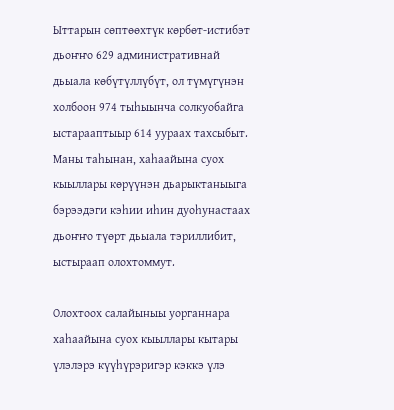Ыттарын сөптөөхтүк көрбөт-истибэт дьоҥҥо 629 административнай дьыала көбүтүллүбүт, ол түмүгүнэн холбоон 974 тыһыынча солкуобайга ыстарааптыыр 614 уураах тахсыбыт. Маны таһынан, хаһаайына суох кыыллары көрүүнэн дьарыктаныыга бэрээдэги кэһии иһин дуоһунастаах дьоҥҥо түөрт дьыала тэриллибит, ыстыраап олохтоммут.

Олохтоох салайыныы уорганнара хаһаайына суох кыыллары кытары үлэлэрэ күүһүрэригэр кэккэ үлэ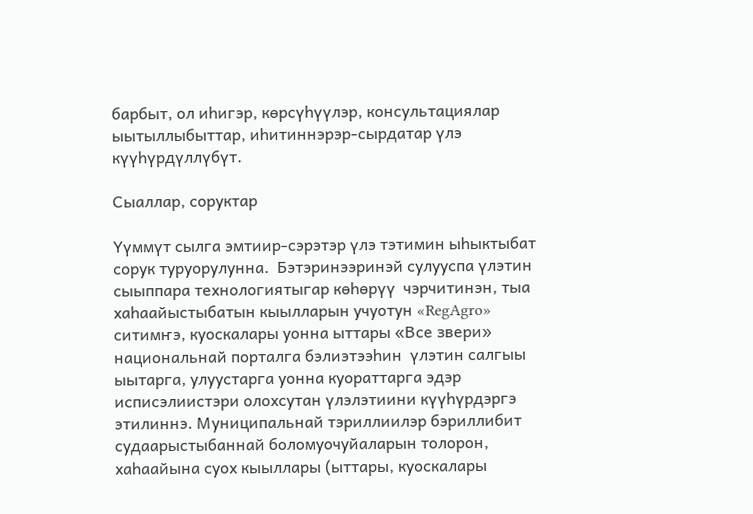барбыт, ол иһигэр, көрсүһүүлэр, консультациялар ыытыллыбыттар, иһитиннэрэр-сырдатар үлэ күүһүрдүллүбүт.

Сыаллар, соруктар

Үүммүт сылга эмтиир-сэрэтэр үлэ тэтимин ыһыктыбат сорук туруорулунна.  Бэтэринээринэй сулууспа үлэтин сыыппара технологиятыгар көһөрүү  чэрчитинэн, тыа хаһаайыстыбатын кыылларын учуотун «RegAgro» ситимҥэ, куоскалары уонна ыттары «Все звери» национальнай порталга бэлиэтээһин  үлэтин салгыы ыытарга, улуустарга уонна куораттарга эдэр исписэлиистэри олохсутан үлэлэтиини күүһүрдэргэ этилиннэ. Муниципальнай тэриллиилэр бэриллибит судаарыстыбаннай боломуочуйаларын толорон, хаһаайына суох кыыллары (ыттары, куоскалары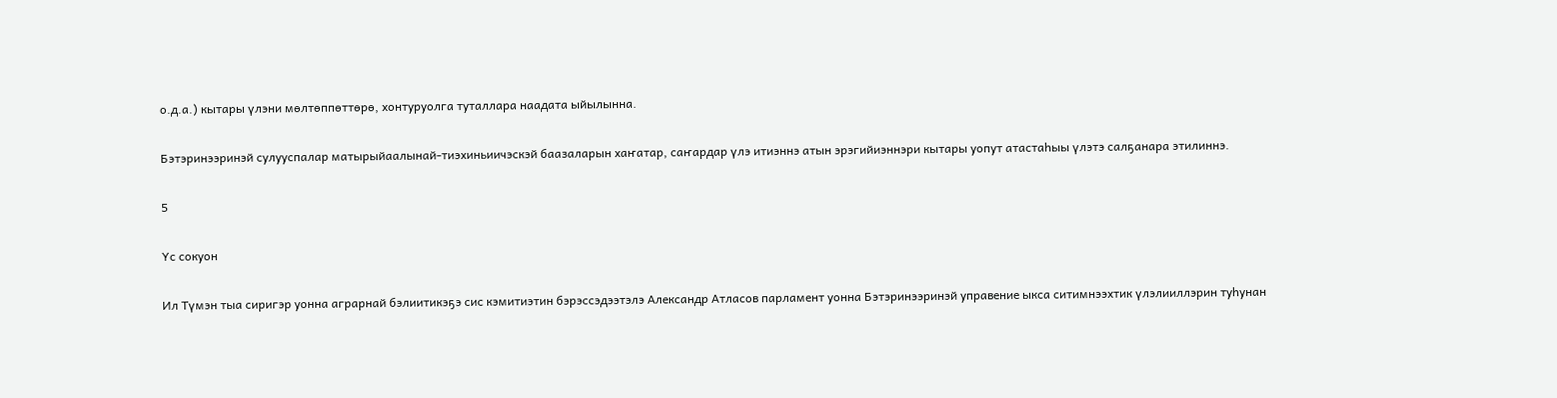о.д.а.) кытары үлэни мөлтөппөттөрө, хонтуруолга туталлара наадата ыйылынна.

Бэтэринээринэй сулууспалар матырыйаалынай-тиэхиньиичэскэй баазаларын хаҥатар, саҥардар үлэ итиэннэ атын эрэгийиэннэри кытары уопут атастаһыы үлэтэ салҕанара этилиннэ.

5

Үс сокуон

Ил Түмэн тыа сиригэр уонна аграрнай бэлиитикэҕэ сис кэмитиэтин бэрэссэдээтэлэ Александр Атласов парламент уонна Бэтэринээринэй управение ыкса ситимнээхтик үлэлииллэрин туһунан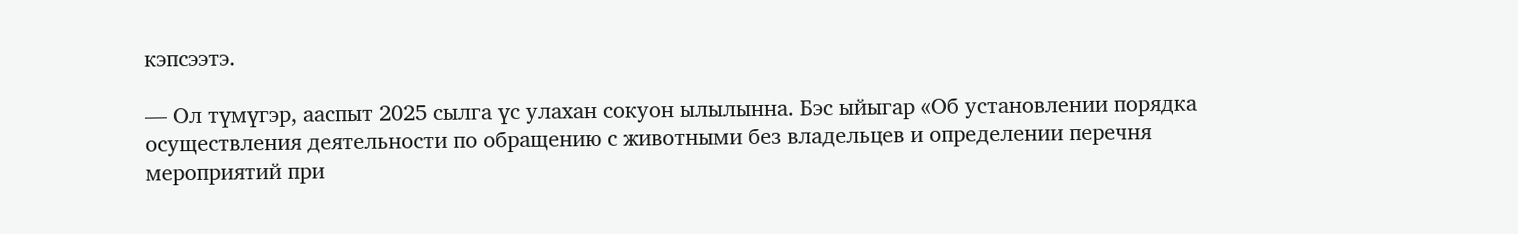кэпсээтэ.

— Ол түмүгэр, ааспыт 2025 сылга үс улахан сокуон ылылынна. Бэс ыйыгар «Об установлении порядка осуществления деятельности по обращению с животными без владельцев и определении перечня мероприятий при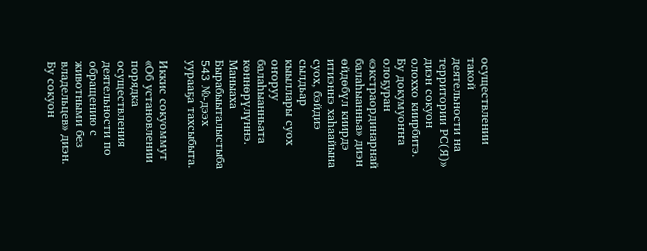осуществлении такой деятельности на территории РС(Я)» диэн сокуон олоххо киирбитэ. Бу докумуоҥҥа олоҕуран «экстраординарнай балаһыанньа» диэн өйдөбүл киирдэ итиэннэ хаһаайына суох, бэйдиэ сылдьар  кыыллары суох оҥоруу балаһыанньата көннөрүлүннэ. Маныаха  Бырабыыталыстыба 543 №-дээх уурааҕа тахсыбыта.

Иккис сокуоммут «Об установлении порядка осуществления деятельности по обращению с животными без владельцев» диэн. Бу сокуон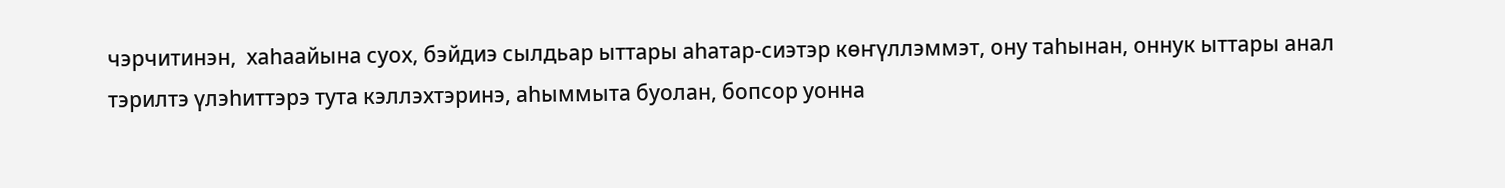чэрчитинэн,  хаһаайына суох, бэйдиэ сылдьар ыттары аһатар-сиэтэр көҥүллэммэт, ону таһынан, оннук ыттары анал тэрилтэ үлэһиттэрэ тута кэллэхтэринэ, аһыммыта буолан, бопсор уонна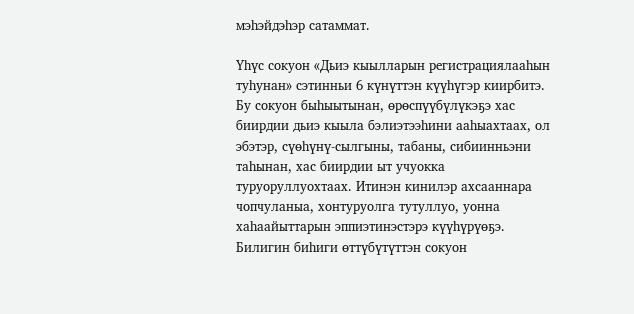мэһэйдэһэр сатаммат.

Үһүс сокуон «Дьиэ кыылларын регистрациялааһын туһунан» сэтинньи 6 күнүттэн күүһүгэр киирбитэ. Бу сокуон быһыытынан, өрөспүүбүлүкэҕэ хас биирдии дьиэ кыыла бэлиэтээһини ааһыахтаах, ол эбэтэр, сүөһүнү-сылгыны, табаны, сибиинньэни таһынан, хас биирдии ыт учуокка туруоруллуохтаах. Итинэн кинилэр ахсааннара чопчуланыа, хонтуруолга тутуллуо, уонна хаһаайыттарын эппиэтинэстэрэ күүһүрүөҕэ. Билигин биһиги өттүбүтүттэн сокуон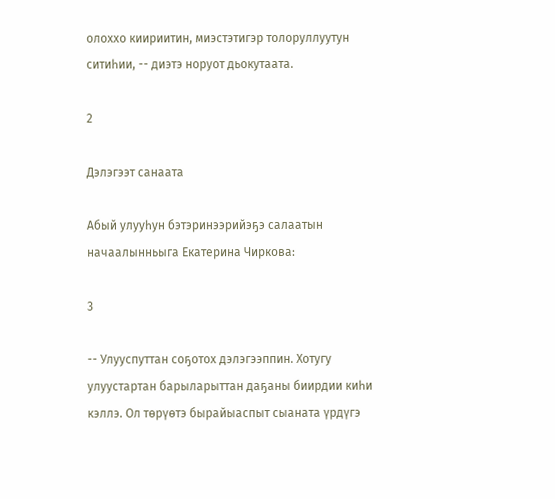олоххо киириитин, миэстэтигэр толоруллуутун ситиһии, -- диэтэ норуот дьокутаата.

2

Дэлэгээт санаата

Абый улууһун бэтэринээрийэҕэ салаатын начаалынньыга Екатерина Чиркова:

3

-- Улууспуттан соҕотох дэлэгээппин. Хотугу улуустартан барыларыттан даҕаны биирдии киһи кэллэ. Ол төрүөтэ бырайыаспыт сыаната үрдүгэ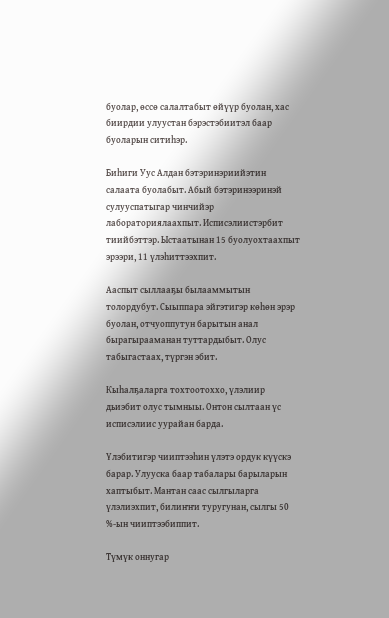буолар, өссө салалтабыт өйүүр буолан, хас биирдии улуустан бэрэстэбиитэл баар буоларын ситиһэр.

Биһиги Уус Алдан бэтэринэриийэтин салаата буолабыт. Абый бэтэринээринэй сулууспатыгар чинчийэр лабораториялаахпыт. Исписэлиистэрбит тиийбэттэр. Ыстаатынан 15 буолуохтаахпыт эрээри, 11 үлэһиттээхпит.

Ааспыт сыллааҕы былааммытын толордубут. Сыыппара эйгэтигэр көһөн эрэр буолан, отчуоппутун барытын анал бырагырааманан туттардыбыт. Олус табыгастаах, түргэн эбит.

Кыһалҕаларга тохтоотоххо, үлэлиир дьиэбит олус тымныы. Онтон сылтаан үс исписэлиис уурайан барда.

Үлэбитигэр чииптээһин үлэтэ ордук күүскэ барар. Улууска баар табалары барыларын хаптыбыт. Мантан саас сылгыларга үлэлиэхпит, билиҥҥи туругунан, сылгы 50 %-ын чииптээбиппит.

Түмүк оннугар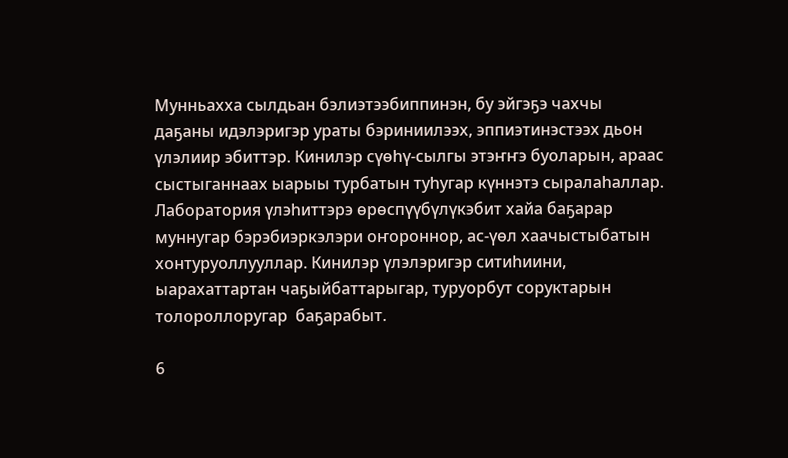Мунньахха сылдьан бэлиэтээбиппинэн, бу эйгэҕэ чахчы даҕаны идэлэригэр ураты бэриниилээх, эппиэтинэстээх дьон үлэлиир эбиттэр. Кинилэр сүөһү-сылгы этэҥҥэ буоларын, араас сыстыганнаах ыарыы турбатын туһугар күннэтэ сыралаһаллар. Лаборатория үлэһиттэрэ өрөспүүбүлүкэбит хайа баҕарар муннугар бэрэбиэркэлэри оҥороннор, ас-үөл хаачыстыбатын хонтуруоллууллар. Кинилэр үлэлэригэр ситиһиини, ыарахаттартан чаҕыйбаттарыгар, туруорбут соруктарын толороллоругар  баҕарабыт.

6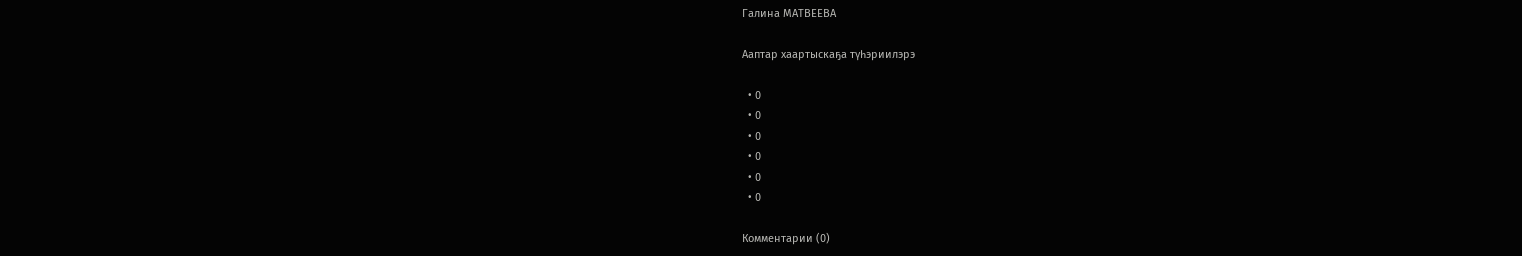Галина МАТВЕЕВА

Ааптар хаартыскаҕа түһэриилэрэ

  • 0
  • 0
  • 0
  • 0
  • 0
  • 0

Комментарии (0)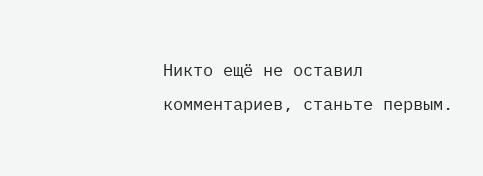Никто ещё не оставил комментариев, станьте первым.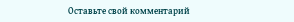Оставьте свой комментарий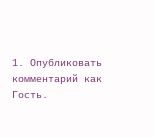1. Опубликовать комментарий как Гость.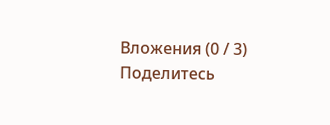Вложения (0 / 3)
Поделитесь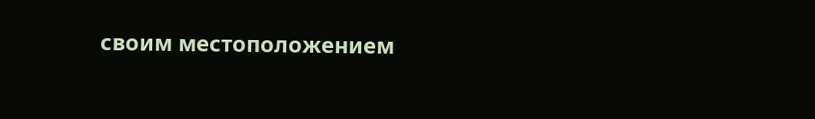своим местоположением